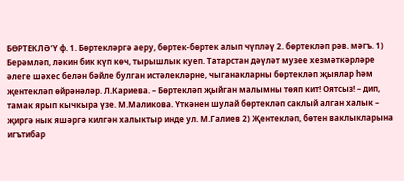БӨРТЕКЛӘ’Ү ф. 1. Бөртекләргә аеру, бөртек-бөртек алып чүпләү 2. бөртекләп рәв. мәгъ. 1) Берәмләп, ләкин бик күп көч, тырышлык куеп. Татарстан дәүләт музее хезмәткәрләре әлеге шәхес белән бәйле булган истәлекләрне, чыганакларны бөртекләп җыялар һәм җентекләп өйрәнәләр. Л.Кариева. – Бөртекләп җыйган малымны төяп кит! Оятсыз! – дип, тамак ярып кычкыра үзе. М.Маликова. Үткәнен шулай бөртекләп саклый алган халык – җиргә нык яшәргә килгән халыктыр инде ул. М.Галиев 2) Җентекләп, бөтен ваклыкларына игътибар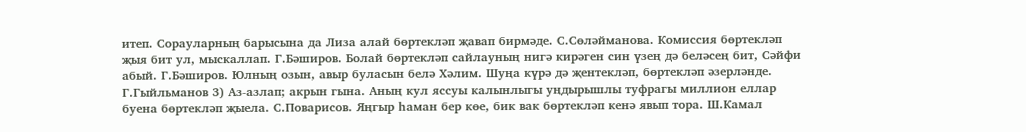итеп. Сорауларның барысына да Лиза алай бөртекләп җавап бирмәде. С.Сөләйманова. Комиссия бөртекләп җыя бит ул, мыскаллап. Г.Бәширов. Болай бөртекләп сайлауның нигә кирәген син үзең дә беләсең бит, Сәйфи абый. Г.Бәширов. Юлның озын, авыр буласын белә Хәлим. Шуңа күрә дә җентекләп, бөртекләп әзерләнде. Г.Гыйльманов 3) Аз-азлап; акрын гына. Аның кул яссуы калынлыгы уңдырышлы туфрагы миллион еллар буена бөртекләп җыела. С.Поварисов. Яңгыр һаман бер көе, бик вак бөртекләп кенә явып тора. Ш.Камал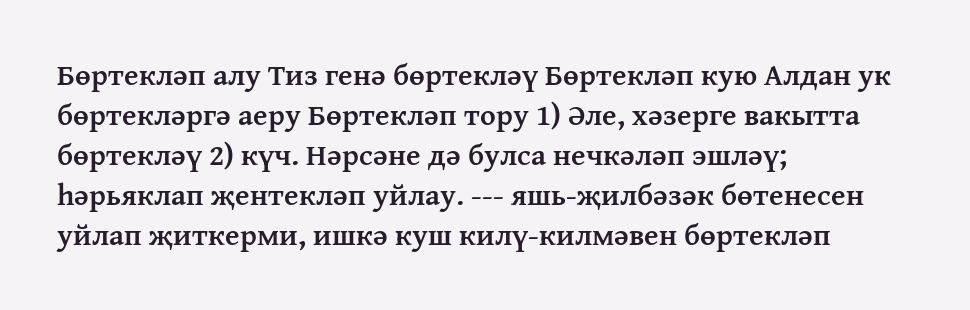Бөртекләп алу Тиз генә бөртекләү Бөртекләп кую Алдан ук бөртекләргә аеру Бөртекләп тору 1) Әле, хәзерге вакытта бөртекләү 2) күч. Нәрсәне дә булса нечкәләп эшләү; һәрьяклап җентекләп уйлау. --- яшь-җилбәзәк бөтенесен уйлап җиткерми, ишкә куш килү-килмәвен бөртекләп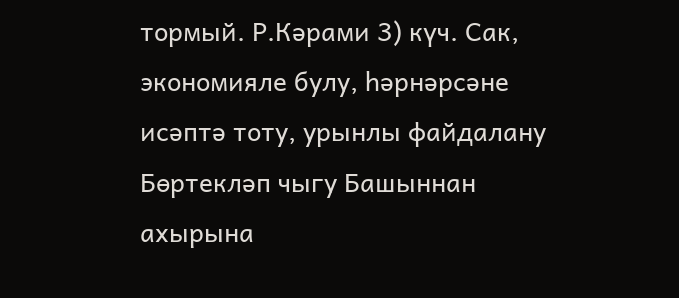тормый. Р.Кәрами 3) күч. Сак, экономияле булу, һәрнәрсәне исәптә тоту, урынлы файдалану Бөртекләп чыгу Башыннан ахырына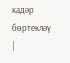кадәр бөртекләү |